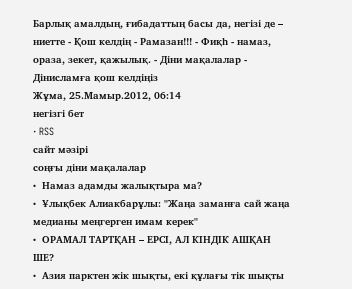Барлық амалдың, ғибадаттың басы да, негізі де – ниетте - Қош келдің - Рамазан!!! - Фиқһ - намаз, ораза, зекет, қажылық. - Діни мақалалар - Дінисламға қош келдіңіз
Жұма, 25.Мамыр.2012, 06:14
негізгі бет
· RSS
сайт мәзірі
соңғы діни мақалалар
•  Намаз адамды жалықтыра ма?
•  Ұлықбек Алиакбарұлы: "Жаңа заманға сай жаңа медианы меңгерген имам керек"
•  ОРАМАЛ ТАРТҚАН – ЕРСI, АЛ КIНДIК АШҚАН ШЕ?
•  Азия парктен жік шықты, екі құлағы тік шықты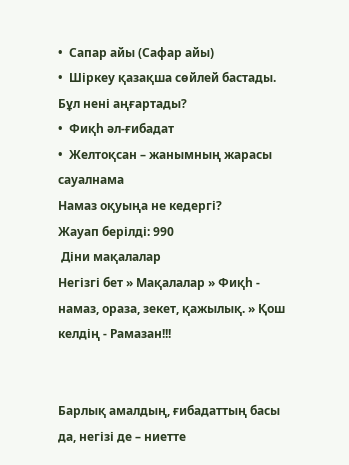•  Сапар айы (Сафар айы)
•  Шіркеу қазақша сөйлей бастады. Бұл нені аңғартады?
•  Фиқһ әл-ғибадат
•  Желтоқсан – жанымның жарасы
сауалнама
Намаз оқуыңа не кедергі?
Жауап берілді: 990
 Діни мақалалар
Негізгі бет » Мақалалар » Фиқһ - намаз, ораза, зекет, қажылық. » Қош келдің - Рамазан!!!


Барлық амалдың, ғибадаттың басы да, негізі де – ниетте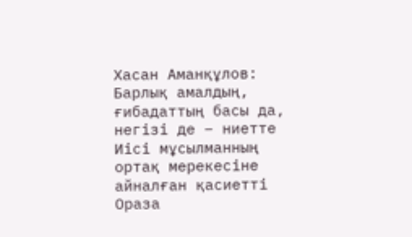Хасан Аманқұлов: Барлық амалдың, ғибадаттың басы да, негізі де – ниетте
Иісі мұсылманның ортақ мерекесіне айналған қасиетті Ораза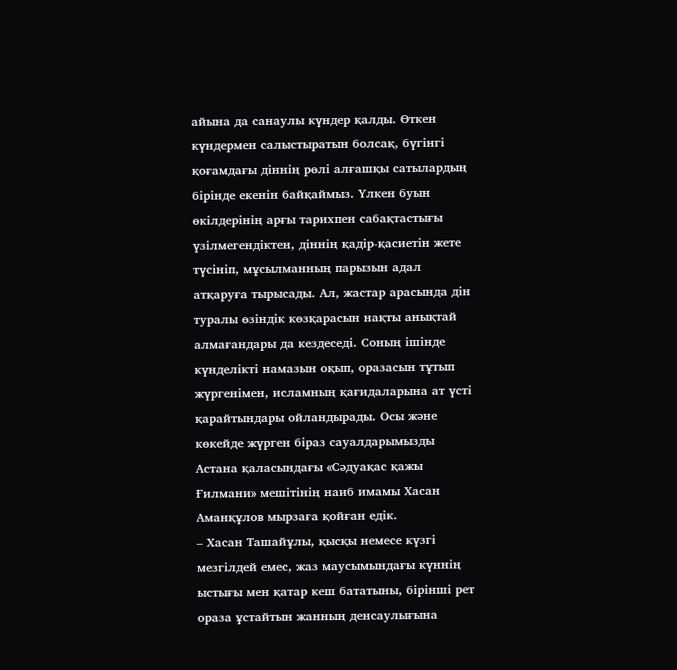айына да санаулы күндер қалды. Өткен күндермен салыстыратын болсақ, бүгінгі қоғамдағы діннің рөлі алғашқы сатылардың бірінде екенін байқаймыз. Үлкен буын өкілдерінің арғы тарихпен сабақтастығы үзілмегендіктен, діннің қадір-қасиетін жете түсініп, мұсылманның парызын адал атқаруға тырысады. Ал, жастар арасында дін туралы өзіндік көзқарасын нақты анықтай алмағандары да кездеседі. Соның ішінде күнделікті намазын оқып, оразасын тұтып жүргенімен, исламның қағидаларына ат үсті қарайтындары ойландырады. Осы және көкейде жүрген біраз сауалдарымызды Астана қаласындағы «Сәдуақас қажы Ғилмани» мешітінің наиб имамы Хасан Аманқұлов мырзаға қойған едік.
– Хасан Ташайұлы, қысқы немесе күзгі мезгілдей емес, жаз маусымындағы күннің ыстығы мен қатар кеш бататыны, бірінші рет ораза ұстайтын жанның денсаулығына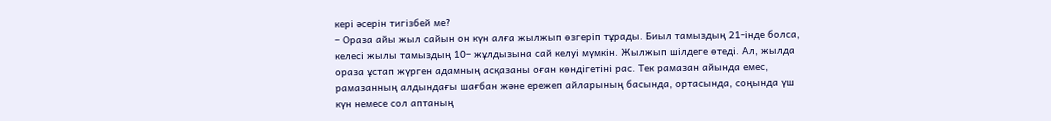кері әсерін тигізбей ме?
– Ораза айы жыл сайын он күн алға жылжып өзгеріп тұрады. Биыл тамыздың 21-інде болса, келесі жылы тамыздың 10– жұлдызына сай келуі мүмкін. Жылжып шілдеге өтеді. Ал, жылда ораза ұстап жүрген адамның асқазаны оған көндігетіні рас. Тек рамазан айында емес, рамазанның алдындағы шағбан және ережеп айларының басында, ортасында, соңында үш күн немесе сол аптаның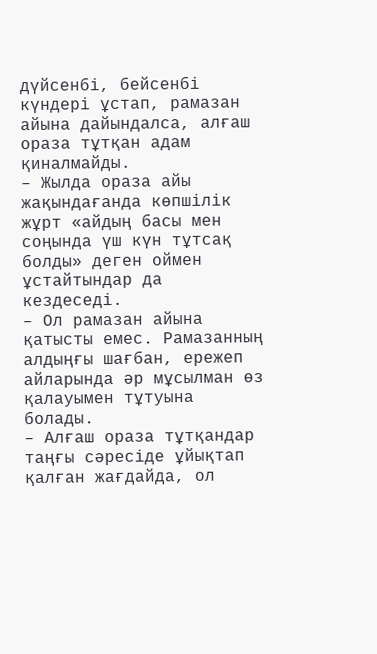дүйсенбі, бейсенбі күндері ұстап, рамазан айына дайындалса, алғаш ораза тұтқан адам қиналмайды.
– Жылда ораза айы жақындағанда көпшілік жұрт «айдың басы мен соңында үш күн тұтсақ болды» деген оймен ұстайтындар да кездеседі.
– Ол рамазан айына қатысты емес. Рамазанның алдыңғы шағбан, ережеп айларында әр мұсылман өз қалауымен тұтуына болады.
– Алғаш ораза тұтқандар таңғы сәресіде ұйықтап қалған жағдайда, ол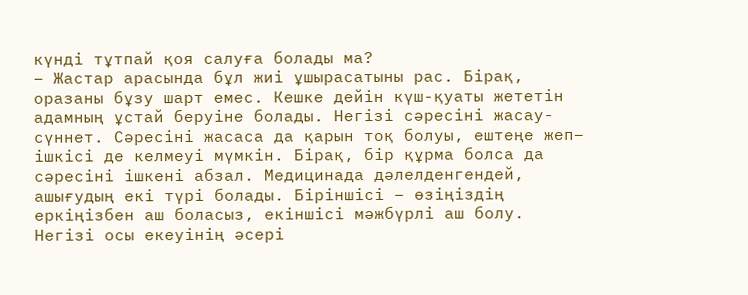күнді тұтпай қоя салуға болады ма?
– Жастар арасында бұл жиі ұшырасатыны рас. Бірақ, оразаны бұзу шарт емес. Кешке дейін күш-қуаты жететін адамның ұстай беруіне болады. Негізі сәресіні жасау-сүннет. Сәресіні жасаса да қарын тоқ болуы, ештеңе жеп– ішкісі де келмеуі мүмкін. Бірақ, бір құрма болса да сәресіні ішкені абзал. Медицинада дәлелденгендей, ашығудың екі түрі болады. Біріншісі – өзіңіздің еркіңізбен аш боласыз, екіншісі мәжбүрлі аш болу. Негізі осы екеуінің әсері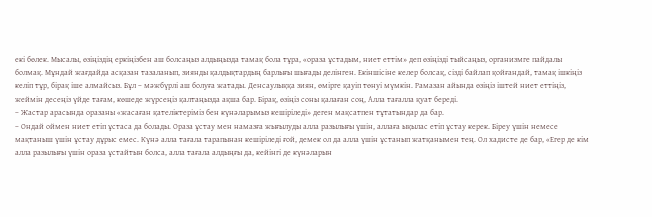екі бөлек. Мысалы, өзіңіздің еркіңізбен аш болсаңыз алдыңызда тамақ бола тұра, «ораза ұстадым, ниет еттім» деп өзіңізді тыйсаңыз, организмге пайдалы болмақ. Мұндай жағдайда асқазан тазаланып, зиянды қалдықтардың барлығы шығады делінген. Екіншісіне келер болсақ, сізді байлап қойғандай, тамақ ішкіңіз келіп тұр, бірақ іше алмайсыз. Бұл – мәжбүрлі аш болуға жатады. Денсаулыққа зиян, өмірге қауіп төнуі мүмкін. Рамазан айында өзіңіз іштей ниет еттіңіз, жеймін десеңіз үйде тағам, көшеде жүрсеңіз қалтаңызда ақша бар. Бірақ, өзіңіз соны қалаған соң, Алла тағалла қуат береді.
– Жастар арасында оразаны «жасаған қателіктеріміз бен күнәларымыз кешіріледі» деген мақсатпен тұтатындар да бар.
– Ондай оймен ниет етіп ұстаса да болады. Ораза ұстау мен намазға жығылуды алла разылығы үшін, аллаға ықылас етіп ұстау керек. Біреу үшін немесе мақтаныш үшін ұстау дұрыс емес. Күнә алла тағала тарапынан кешіріледі ғой, демек ол да алла үшін ұстанып жатқанымен тең. Ол хадисте де бар, «Егер де кім алла разылығы үшін ораза ұстайтын болса, алла тағала алдыңғы да, кейінгі де күнәларын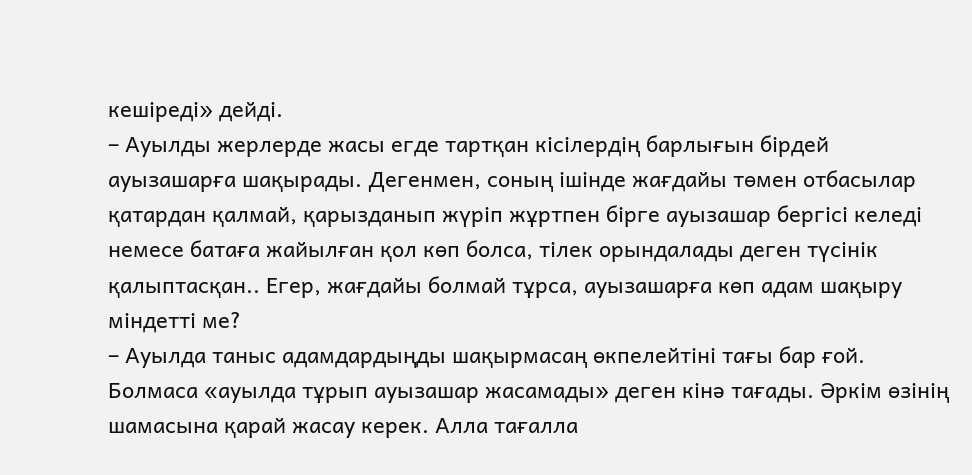кешіреді» дейді.
– Ауылды жерлерде жасы егде тартқан кісілердің барлығын бірдей ауызашарға шақырады. Дегенмен, соның ішінде жағдайы төмен отбасылар қатардан қалмай, қарызданып жүріп жұртпен бірге ауызашар бергісі келеді немесе батаға жайылған қол көп болса, тілек орындалады деген түсінік қалыптасқан.. Егер, жағдайы болмай тұрса, ауызашарға көп адам шақыру міндетті ме?
– Ауылда таныс адамдардыңды шақырмасаң өкпелейтіні тағы бар ғой. Болмаса «ауылда тұрып ауызашар жасамады» деген кінә тағады. Әркім өзінің шамасына қарай жасау керек. Алла тағалла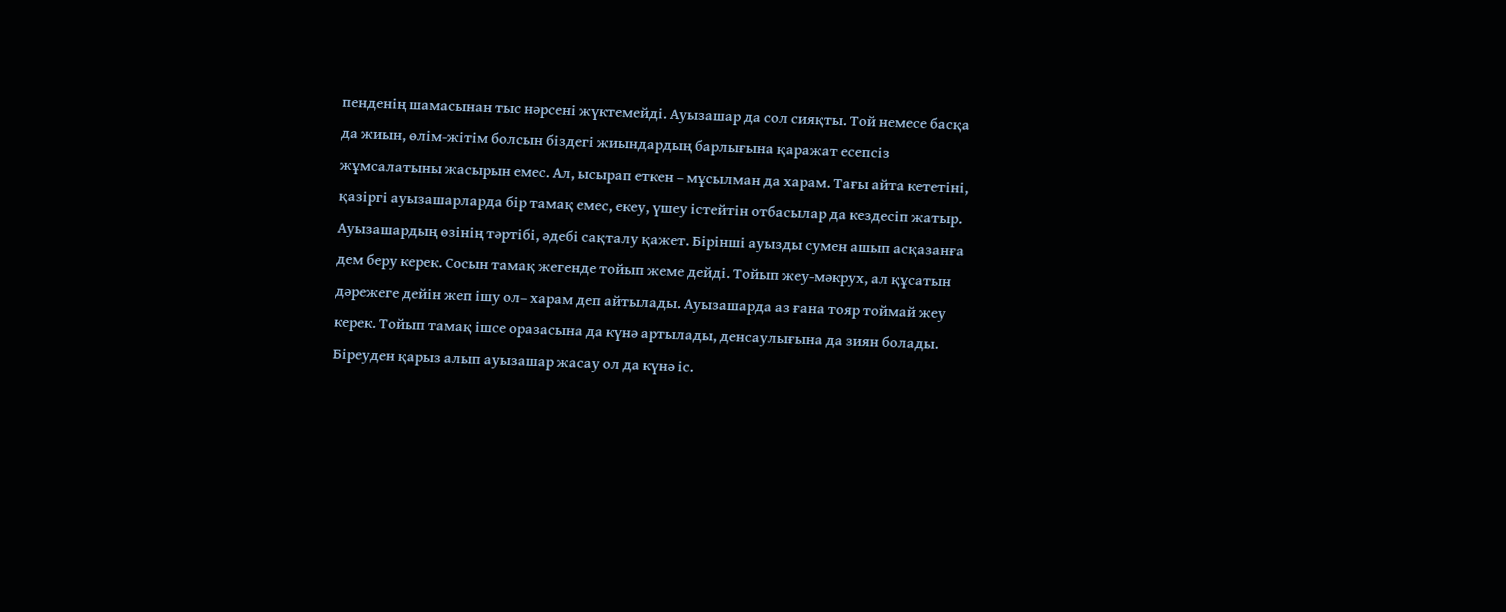пенденің шамасынан тыс нәрсені жүктемейді. Ауызашар да сол сияқты. Той немесе басқа да жиын, өлім-жітім болсын біздегі жиындардың барлығына қаражат есепсіз жұмсалатыны жасырын емес. Ал, ысырап еткен – мұсылман да харам. Тағы айта кететіні, қазіргі ауызашарларда бір тамақ емес, екеу, үшеу істейтін отбасылар да кездесіп жатыр. Ауызашардың өзінің тәртібі, әдебі сақталу қажет. Бірінші ауызды сумен ашып асқазанға дем беру керек. Сосын тамақ жегенде тойып жеме дейді. Тойып жеу-мәкрух, ал құсатын дәрежеге дейін жеп ішу ол– харам деп айтылады. Ауызашарда аз ғана тояр тоймай жеу керек. Тойып тамақ ішсе оразасына да күнә артылады, денсаулығына да зиян болады. Біреуден қарыз алып ауызашар жасау ол да күнә іс.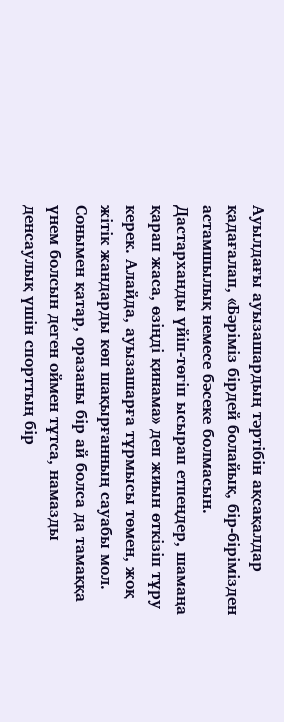Ауылдағы ауызашардың тәртібін ақсақалдар қадағалап, «Бәріміз бірдей болайық, бір-бірімізден астамшылық немесе бәсеке болмасын. Дастарханды үйіп-төгіп ысырап етпеңдер, шамаңа қарап жаса, өзіңді қинама» деп жиын өткізіп тұру керек. Алайда, ауызашарға тұрмысы төмен, жоқ жітік жандарды көп шақырғанның сауабы мол. Сонымен қатар, оразаны бір ай болса да тамаққа үнем болсын деген оймен тұтса, намазды денсаулық үшін спорттың бір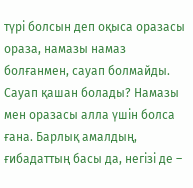түрі болсын деп оқыса оразасы ораза, намазы намаз болғанмен, сауап болмайды. Сауап қашан болады? Намазы мен оразасы алла үшін болса ғана. Барлық амалдың, ғибадаттың басы да, негізі де –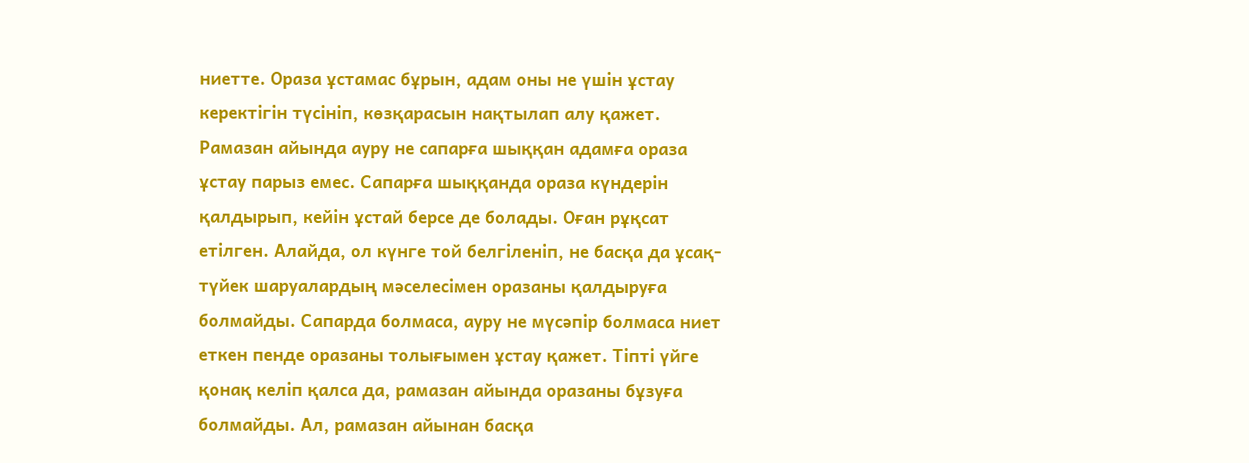ниетте. Ораза ұстамас бұрын, адам оны не үшін ұстау керектігін түсініп, көзқарасын нақтылап алу қажет.
Рамазан айында ауру не сапарға шыққан адамға ораза ұстау парыз емес. Сапарға шыққанда ораза күндерін қалдырып, кейін ұстай берсе де болады. Оған рұқсат етілген. Алайда, ол күнге той белгіленіп, не басқа да ұсақ-түйек шаруалардың мәселесімен оразаны қалдыруға болмайды. Сапарда болмаса, ауру не мүсәпір болмаса ниет еткен пенде оразаны толығымен ұстау қажет. Тіпті үйге қонақ келіп қалса да, рамазан айында оразаны бұзуға болмайды. Ал, рамазан айынан басқа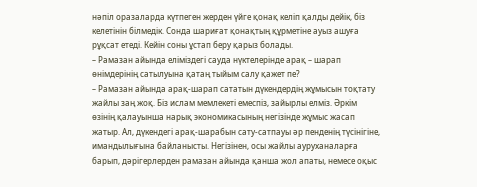нәпіл оразаларда күтпеген жерден үйге қонақ келіп қалды дейік, біз келетінін білмедік. Сонда шариғат қонақтың құрметіне ауыз ашуға рұқсат етеді. Кейін соны ұстап беру қарыз болады.
– Рамазан айында еліміздегі сауда нүктелерінде арақ – шарап өнімдерінің сатылуына қатаң тыйым салу қажет пе?
– Рамазан айында арақ-шарап сататын дүкендердің жұмысын тоқтату жайлы заң жоқ. Біз ислам мемлекеті емеспіз, зайырлы елміз. Әркім өзінің қалауынша нарық экономикасының негізінде жұмыс жасап жатыр. Ал, дүкендегі арақ-шарабын сату-сатпауы әр пенденің түсінігіне, имандылығына байланысты. Негізінен, осы жайлы ауруханаларға барып, дәрігерлерден рамазан айында қанша жол апаты, немесе оқыс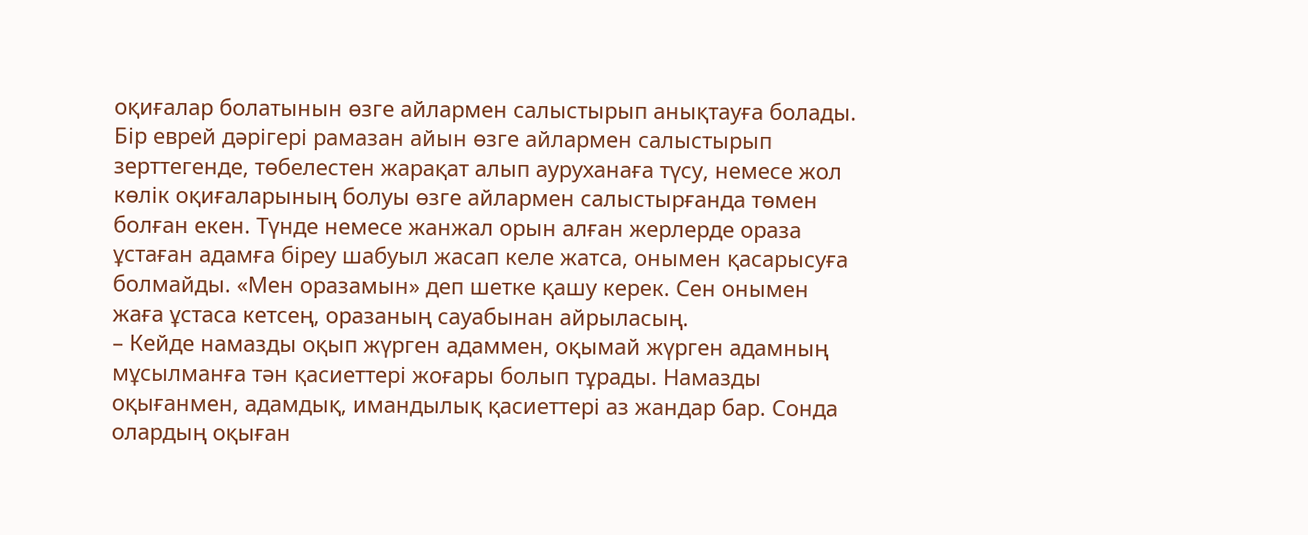оқиғалар болатынын өзге айлармен салыстырып анықтауға болады. Бір еврей дәрігері рамазан айын өзге айлармен салыстырып зерттегенде, төбелестен жарақат алып ауруханаға түсу, немесе жол көлік оқиғаларының болуы өзге айлармен салыстырғанда төмен болған екен. Түнде немесе жанжал орын алған жерлерде ораза ұстаған адамға біреу шабуыл жасап келе жатса, онымен қасарысуға болмайды. «Мен оразамын» деп шетке қашу керек. Сен онымен жаға ұстаса кетсең, оразаның сауабынан айрыласың.
– Кейде намазды оқып жүрген адаммен, оқымай жүрген адамның мұсылманға тән қасиеттері жоғары болып тұрады. Намазды оқығанмен, адамдық, имандылық қасиеттері аз жандар бар. Сонда олардың оқыған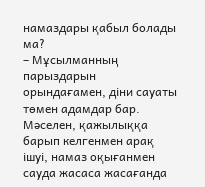намаздары қабыл болады ма?
– Мұсылманның парыздарын орындағамен, діни сауаты төмен адамдар бар. Мәселен, қажылыққа барып келгенмен арақ ішуі, намаз оқығанмен сауда жасаса жасағанда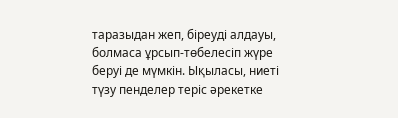таразыдан жеп, біреуді алдауы, болмаса ұрсып-төбелесіп жүре беруі де мүмкін. Ықыласы, ниеті түзу пенделер теріс әрекетке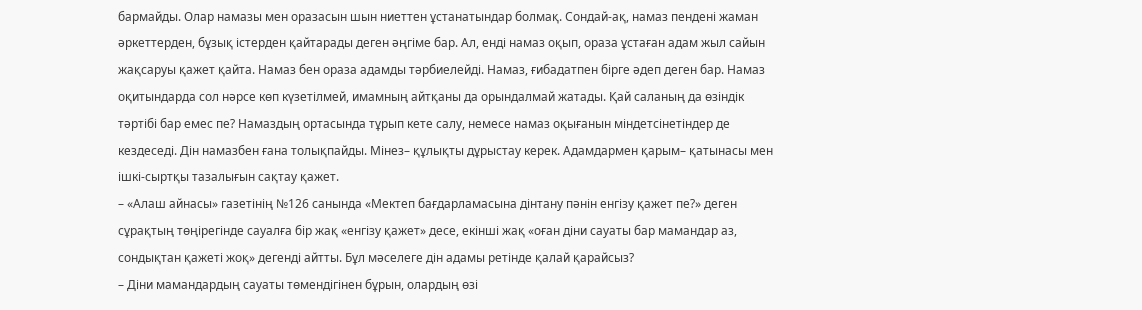бармайды. Олар намазы мен оразасын шын ниеттен ұстанатындар болмақ. Сондай-ақ, намаз пендені жаман әркеттерден, бұзық істерден қайтарады деген әңгіме бар. Ал, енді намаз оқып, ораза ұстаған адам жыл сайын жақсаруы қажет қайта. Намаз бен ораза адамды тәрбиелейді. Намаз, ғибадатпен бірге әдеп деген бар. Намаз оқитындарда сол нәрсе көп күзетілмей, имамның айтқаны да орындалмай жатады. Қай саланың да өзіндік тәртібі бар емес пе? Намаздың ортасында тұрып кете салу, немесе намаз оқығанын міндетсінетіндер де кездеседі. Дін намазбен ғана толықпайды. Мінез– құлықты дұрыстау керек. Адамдармен қарым– қатынасы мен ішкі-сыртқы тазалығын сақтау қажет.
– «Алаш айнасы» газетінің №126 санында «Мектеп бағдарламасына дінтану пәнін енгізу қажет пе?» деген сұрақтың төңірегінде сауалға бір жақ «енгізу қажет» десе, екінші жақ «оған діни сауаты бар мамандар аз, сондықтан қажеті жоқ» дегенді айтты. Бұл мәселеге дін адамы ретінде қалай қарайсыз?
– Діни мамандардың сауаты төмендігінен бұрын, олардың өзі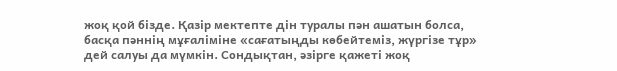жоқ қой бізде. Қазір мектепте дін туралы пән ашатын болса, басқа пәннің мұғаліміне «сағатыңды көбейтеміз, жүргізе тұр» дей салуы да мүмкін. Сондықтан, әзірге қажеті жоқ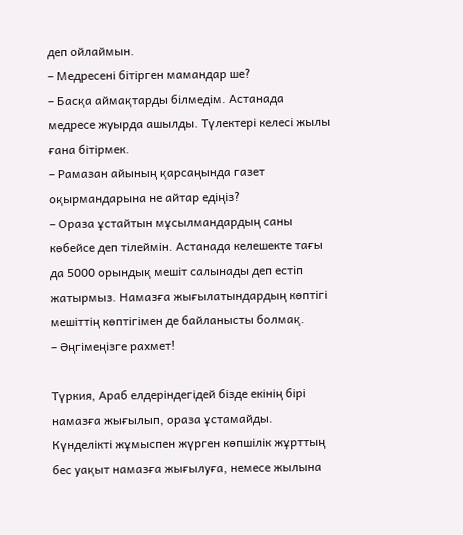деп ойлаймын.
– Медресені бітірген мамандар ше?
– Басқа аймақтарды білмедім. Астанада медресе жуырда ашылды. Түлектері келесі жылы ғана бітірмек.
– Рамазан айының қарсаңында газет оқырмандарына не айтар едіңіз?
– Ораза ұстайтын мұсылмандардың саны көбейсе деп тілеймін. Астанада келешекте тағы да 5000 орындық мешіт салынады деп естіп жатырмыз. Намазға жығылатындардың көптігі мешіттің көптігімен де байланысты болмақ.
– Әңгімеңізге рахмет!

Түркия, Араб елдеріндегідей бізде екінің бірі намазға жығылып, ораза ұстамайды. Күнделікті жұмыспен жүрген көпшілік жұрттың бес уақыт намазға жығылуға, немесе жылына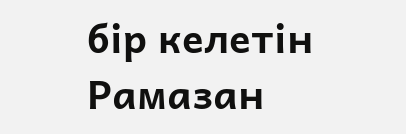бір келетін Рамазан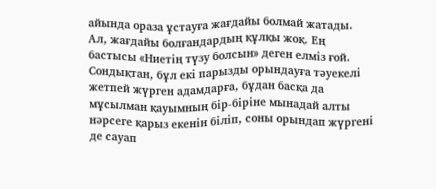айында ораза ұстауға жағдайы болмай жатады. Ал, жағдайы болғандардың құлқы жоқ. Ең бастысы «Ниетің түзу болсын» деген елміз ғой. Сондықтан, бұл екі парызды орындауға тәуекелі жетпей жүрген адамдарға, бұдан басқа да мұсылман қауымның бір-біріне мынадай алты нәрсеге қарыз екенін біліп, соны орындап жүргені де сауап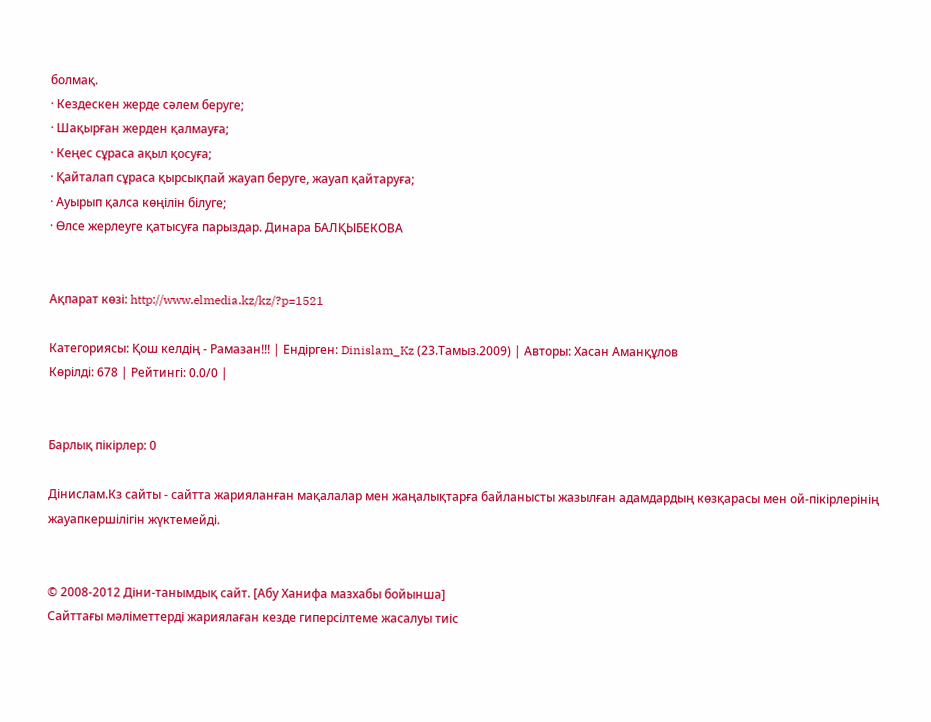болмақ.
· Кездескен жерде сәлем беруге;
· Шақырған жерден қалмауға;
· Кеңес сұраса ақыл қосуға;
· Қайталап сұраса қырсықпай жауап беруге, жауап қайтаруға;
· Ауырып қалса көңілін білуге;
· Өлсе жерлеуге қатысуға парыздар. Динара БАЛҚЫБЕКОВА


Ақпарат көзі: http://www.elmedia.kz/kz/?p=1521

Категориясы: Қош келдің - Рамазан!!! | Ендірген: Dinislam_Kz (23.Тамыз.2009) | Авторы: Хасан Аманқұлов
Көрілді: 678 | Рейтингі: 0.0/0 |


Барлық пікірлер: 0

Дінислам.Кз сайты - сайтта жарияланған мақалалар мен жаңалықтарға байланысты жазылған адамдардың көзқарасы мен ой-пікірлерінің жауапкершілігін жүктемейді.


© 2008-2012 Діни-танымдық сайт. [Абу Ханифа мазхабы бойынша]
Сайттағы мәліметтерді жариялаған кезде гиперсілтеме жасалуы тиіс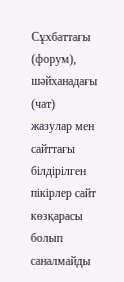Сұхбаттағы (форум), шәйханадағы (чат) жазулар мен сайттағы білдірілген пікірлер сайт көзқарасы болып саналмайды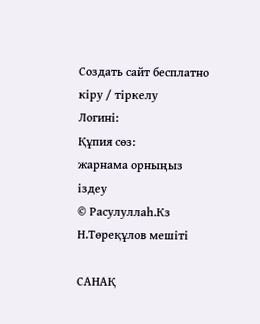Создать сайт бесплатно
кіру / тіркелу
Логині:
Құпия сөз:
жарнама орныңыз
іздеу
© Расулуллаһ.Кз
Н.Төреқұлов мешіті

САНАҚ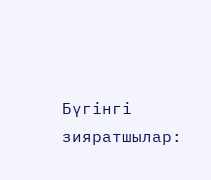Бүгінгі зияратшылар: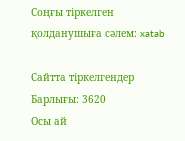Соңғы тіркелген қолданушыға сәлем: xatab

Сайтта тіркелгендер
Барлығы: 3620
Осы ай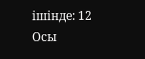ішінде: 12
Осы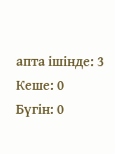апта ішінде: 3
Кеше: 0
Бүгін: 0